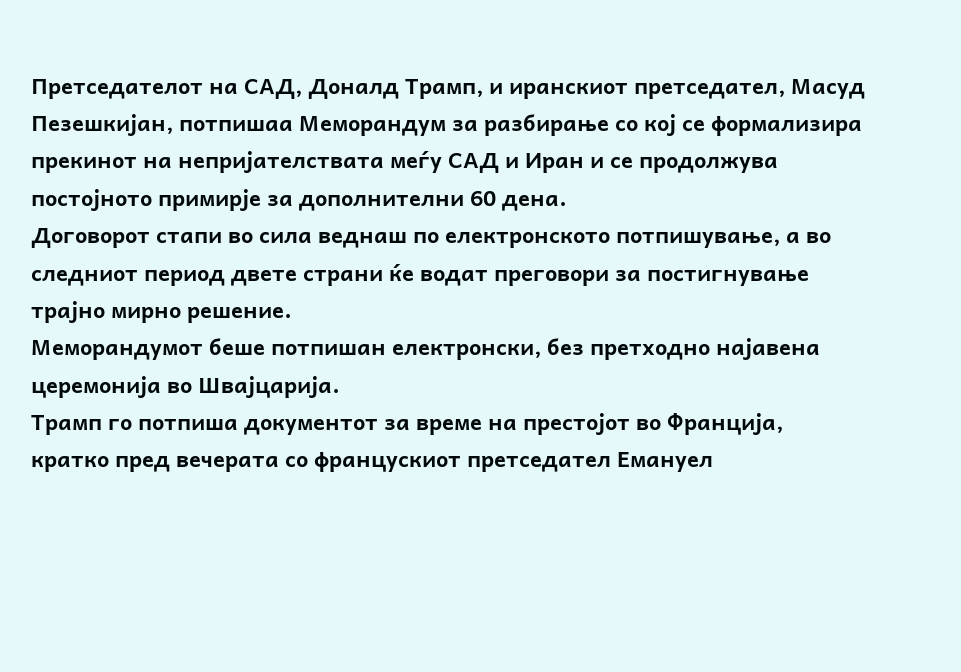Претседателот на САД, Доналд Трамп, и иранскиот претседател, Масуд Пезешкијан, потпишаа Меморандум за разбирање со кој се формализира прекинот на непријателствата меѓу САД и Иран и се продолжува постојното примирје за дополнителни 60 дена.
Договорот стапи во сила веднаш по електронското потпишување, а во следниот период двете страни ќе водат преговори за постигнување трајно мирно решение.
Меморандумот беше потпишан електронски, без претходно најавена церемонија во Швајцарија.
Трамп го потпиша документот за време на престојот во Франција, кратко пред вечерата со францускиот претседател Емануел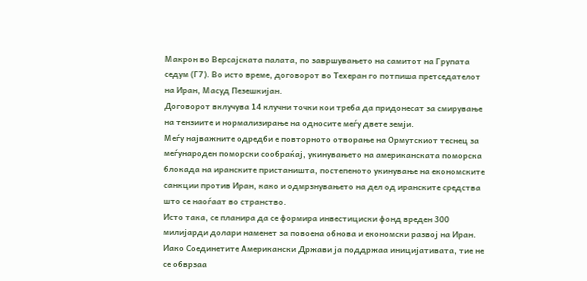Макрон во Версајската палата, по завршувањето на самитот на Групата седум (Г7). Во исто време, договорот во Техеран го потпиша претседателот на Иран, Масуд Пезешкијан.
Договорот вклучува 14 клучни точки кои треба да придонесат за смирување на тензиите и нормализирање на односите меѓу двете земји.
Меѓу најважните одредби е повторното отворање на Ормутскиот теснец за меѓународен поморски сообраќај, укинувањето на американската поморска блокада на иранските пристаништа, постепеното укинување на економските санкции против Иран, како и одмрзнувањето на дел од иранските средства што се наоѓаат во странство.
Исто така, се планира да се формира инвестициски фонд вреден 300 милијарди долари наменет за повоена обнова и економски развој на Иран.
Иако Соединетите Американски Држави ја поддржаа иницијативата, тие не се обврзаа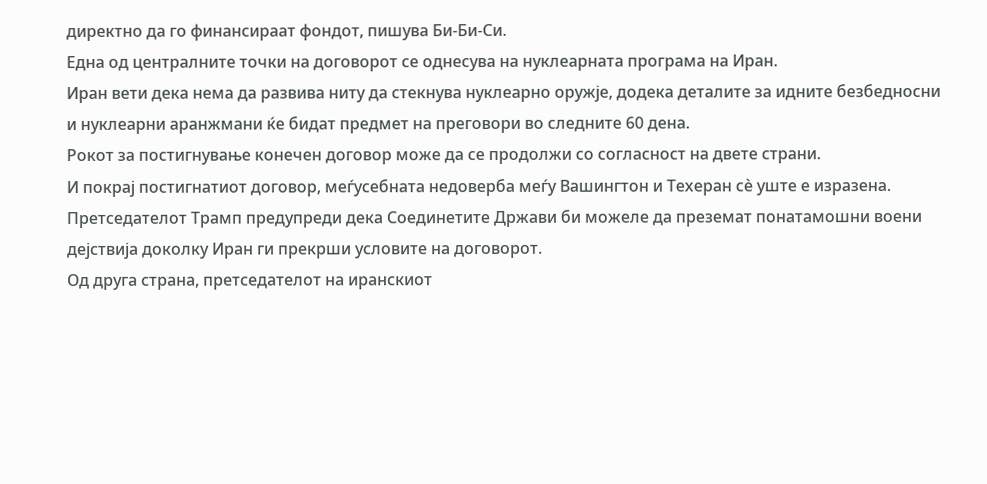директно да го финансираат фондот, пишува Би-Би-Си.
Една од централните точки на договорот се однесува на нуклеарната програма на Иран.
Иран вети дека нема да развива ниту да стекнува нуклеарно оружје, додека деталите за идните безбедносни и нуклеарни аранжмани ќе бидат предмет на преговори во следните 60 дена.
Рокот за постигнување конечен договор може да се продолжи со согласност на двете страни.
И покрај постигнатиот договор, меѓусебната недоверба меѓу Вашингтон и Техеран сè уште е изразена.
Претседателот Трамп предупреди дека Соединетите Држави би можеле да преземат понатамошни воени дејствија доколку Иран ги прекрши условите на договорот.
Од друга страна, претседателот на иранскиот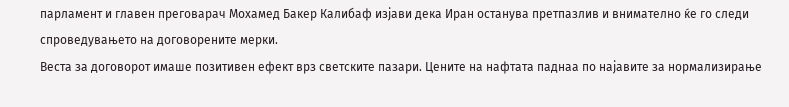парламент и главен преговарач Мохамед Бакер Калибаф изјави дека Иран останува претпазлив и внимателно ќе го следи спроведувањето на договорените мерки.
Веста за договорот имаше позитивен ефект врз светските пазари. Цените на нафтата паднаа по најавите за нормализирање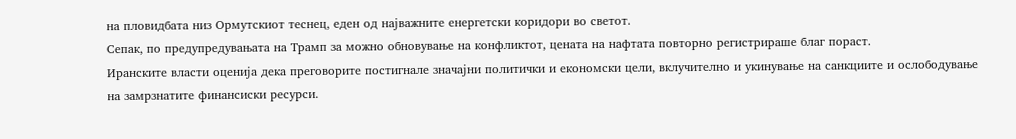на пловидбата низ Ормутскиот теснец, еден од најважните енергетски коридори во светот.
Сепак, по предупредувањата на Трамп за можно обновување на конфликтот, цената на нафтата повторно регистрираше благ пораст.
Иранските власти оценија дека преговорите постигнале значајни политички и економски цели, вклучително и укинување на санкциите и ослободување на замрзнатите финансиски ресурси.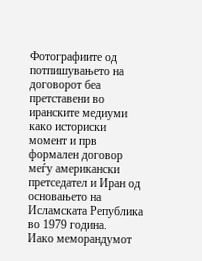Фотографиите од потпишувањето на договорот беа претставени во иранските медиуми како историски момент и прв формален договор меѓу американски претседател и Иран од основањето на Исламската Република во 1979 година.
Иако меморандумот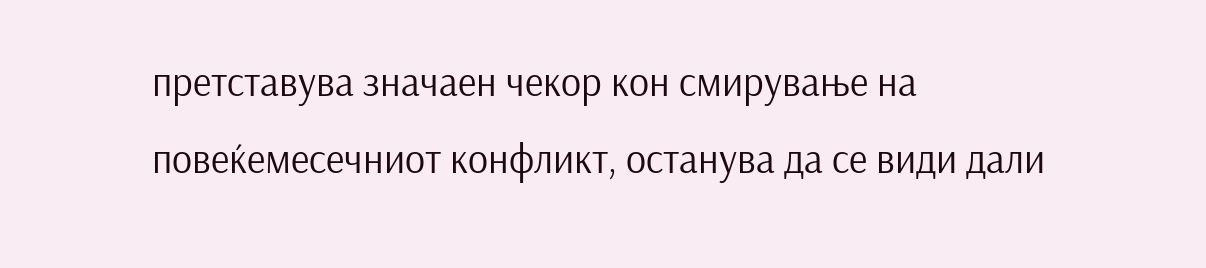претставува значаен чекор кон смирување на повеќемесечниот конфликт, останува да се види дали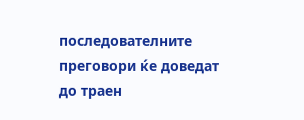последователните преговори ќе доведат до траен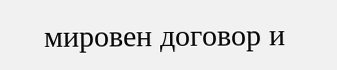мировен договор и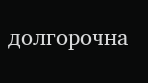долгорочна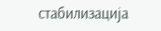стабилизација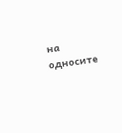на односите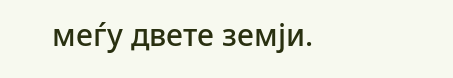меѓу двете земји.